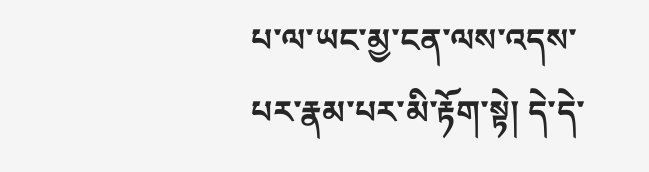པ་ལ་ཡང་མྱ་ངན་ལས་འདས་པར་རྣམ་པར་མི་རྟོག་སྟེ། དེ་དེ་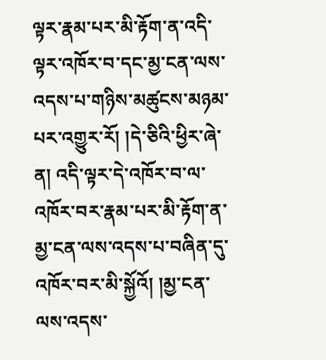ལྟར་རྣམ་པར་མི་རྟོག་ན་འདི་ལྟར་འཁོར་བ་དང་མྱ་ངན་ལས་འདས་པ་གཉིས་མཚུངས་མཉམ་པར་འགྱུར་རོ། །དེ་ཅིའི་ཕྱིར་ཞེ་ན། འདི་ལྟར་དེ་འཁོར་བ་ལ་འཁོར་བར་རྣམ་པར་མི་རྟོག་ན་མྱ་ངན་ལས་འདས་པ་བཞིན་དུ་འཁོར་བར་མི་སྐྱོའོ། །མྱ་ངན་ལས་འདས་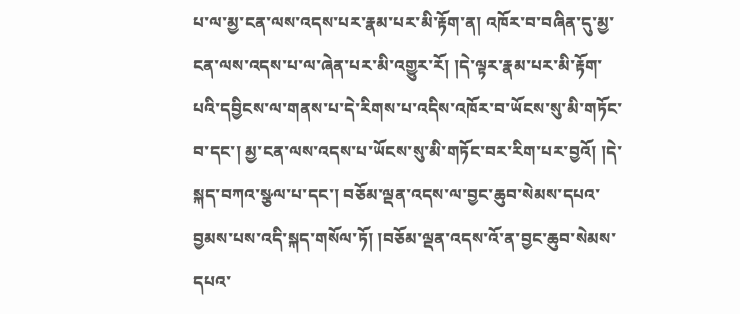པ་ལ་མྱ་ངན་ལས་འདས་པར་རྣམ་པར་མི་རྟོག་ན། འཁོར་བ་བཞིན་དུ་མྱ་ངན་ལས་འདས་པ་ལ་ཞེན་པར་མི་འགྱུར་རོ། །དེ་ལྟར་རྣམ་པར་མི་རྟོག་པའི་དབྱིངས་ལ་གནས་པ་དེ་རིགས་པ་འདིས་འཁོར་བ་ཡོངས་སུ་མི་གཏོང་བ་དང་། མྱ་ངན་ལས་འདས་པ་ཡོངས་སུ་མི་གཏོང་བར་རིག་པར་བྱའོ། །དེ་སྐད་བཀའ་སྩལ་པ་དང་། བཅོམ་ལྡན་འདས་ལ་བྱང་ཆུབ་སེམས་དཔའ་བྱམས་པས་འདི་སྐད་གསོལ་ཏོ། །བཅོམ་ལྡན་འདས་འོ་ན་བྱང་ཆུབ་སེམས་དཔའ་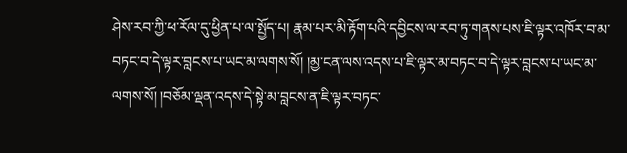ཤེས་རབ་ཀྱི་ཕ་རོལ་དུ་ཕྱིན་པ་ལ་སྤྱོད་པ། རྣམ་པར་མི་རྟོག་པའི་དབྱིངས་ལ་རབ་ཏུ་གནས་པས་ཇི་ལྟར་འཁོར་བ་མ་བཏང་བ་དེ་ལྟར་བླངས་པ་ཡང་མ་ལགས་སོ། །མྱ་ངན་ལས་འདས་པ་ཇི་ལྟར་མ་བཏང་བ་དེ་ལྟར་བླངས་པ་ཡང་མ་ལགས་སོ། །བཅོམ་ལྡན་འདས་དེ་སྟེ་མ་བླངས་ན་ཇི་ལྟར་བཏང་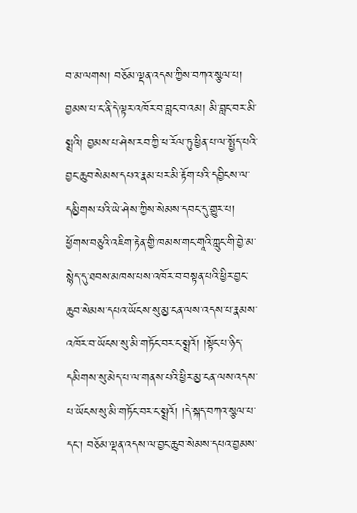བ་མ་ལགས། བཅོམ་ལྡན་འདས་ཀྱིས་བཀའ་སྩལ་པ། བྱམས་པ་ང་ནི་དེ་ལྟར་འཁོར་བ་བླང་བ་འམ། མི་བླང་བར་མི་སྨྲའི། བྱམས་པ་ཤེས་རབ་ཀྱི་ཕ་རོལ་ཏུ་ཕྱིན་པ་ལ་སྤྱོད་པའི་བྱང་ཆུབ་སེམས་དཔའ་རྣམ་པར་མི་རྟོག་པའི་དབྱིངས་ལ་དམྱིགས་པའི་ཡེ་ཤེས་ཀྱིས་སེམས་དབང་དུ་གྱུར་པ། ཕྱོགས་བཅུའི་འཇིག་རྟེན་གྱི་ཁམས་གང་གཱའི་ཀླུང་གི་བྱེ་མ་སྙེད་དུ་ཐབས་མཁས་པས་འཁོར་བ་བསྟན་པའི་ཕྱིར་བྱང་ཆུབ་སེམས་དཔའ་ཡོངས་སུ་མྱ་ངན་ལས་འདས་པ་རྣམས་འཁོར་བ་ཡོངས་སུ་མི་གཏོང་བར་ང་སྨྲའོ། །སྟོང་པ་ཉིད་དམིགས་སུ་མེད་པ་ལ་གནས་པའི་ཕྱིར་མྱ་ངན་ལས་འདས་པ་ཡོངས་སུ་མི་གཏོང་བར་ང་སྨྲའོ། །དེ་སྐད་བཀའ་སྩལ་པ་དང་། བཅོམ་ལྡན་འདས་ལ་བྱང་ཆུབ་སེམས་དཔའ་བྱམས་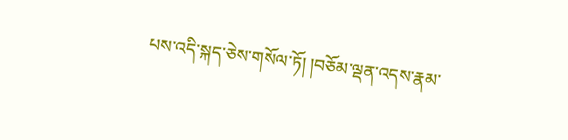པས་འདི་སྐད་ཅེས་གསོལ་ཏོ། །བཅོམ་ལྡན་འདས་རྣམ་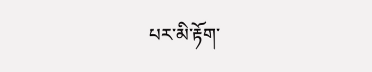པར་མི་རྟོག་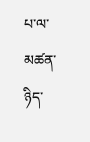པ་ལ་མཚན་ཉིད་